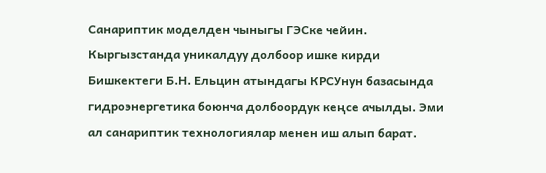Санариптик моделден чыныгы ГЭСке чейин. Кыргызстанда уникалдуу долбоор ишке кирди
Бишкектеги Б.Н. Ельцин атындагы КРСУнун базасында гидроэнергетика боюнча долбоордук кеңсе ачылды. Эми ал санариптик технологиялар менен иш алып барат.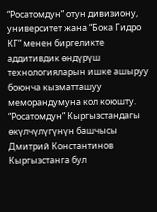“Росатомдун” отун дивизиону, университет жана “Бока Гидро КГ” менен биргеликте аддитивдик өндүрүш технологияларын ишке ашыруу боюнча кызматташуу меморандумуна кол коюшту.
“Росатомдун” Кыргызстандагы өкүлчүлүгүнүн башчысы Дмитрий Константинов Кыргызстанга бул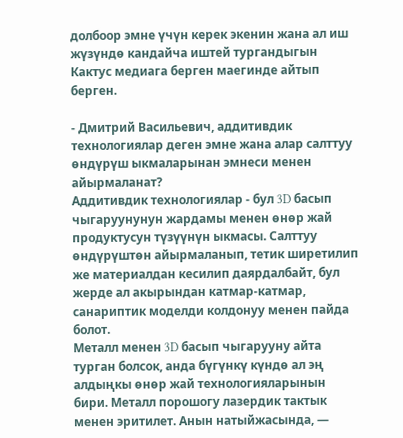долбоор эмне үчүн керек экенин жана ал иш жүзүндө кандайча иштей тургандыгын Кактус медиага берген маегинде айтып берген.

- Дмитрий Васильевич, аддитивдик технологиялар деген эмне жана алар салттуу өндүрүш ыкмаларынан эмнеси менен айырмаланат?
Аддитивдик технологиялар - бул 3D басып чыгаруунунун жардамы менен өнөр жай продуктусун түзүүнүн ыкмасы. Салттуу өндүрүштөн айырмаланып, тетик ширетилип же материалдан кесилип даярдалбайт, бул жерде ал акырындан катмар-катмар, санариптик моделди колдонуу менен пайда болот.
Металл менен 3D басып чыгарууну айта турган болсок, анда бүгүнкү күндө ал эң алдыңкы өнөр жай технологияларынын бири. Металл порошогу лазердик тактык менен эритилет. Анын натыйжасында, —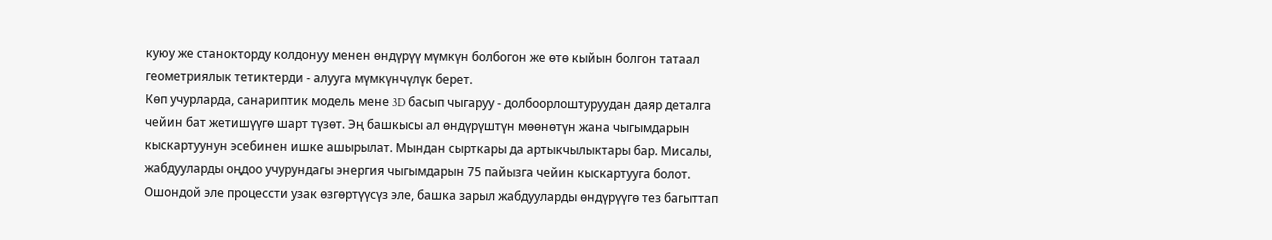куюу же станокторду колдонуу менен өндүрүү мүмкүн болбогон же өтө кыйын болгон татаал геометриялык тетиктерди - алууга мүмкүнчүлүк берет.
Көп учурларда, санариптик модель мене 3D басып чыгаруу - долбоорлоштуруудан даяр деталга чейин бат жетишүүгө шарт түзөт. Эң башкысы ал өндүрүштүн мөөнөтүн жана чыгымдарын кыскартуунун эсебинен ишке ашырылат. Мындан сырткары да артыкчылыктары бар. Мисалы, жабдууларды оңдоо учурундагы энергия чыгымдарын 75 пайызга чейин кыскартууга болот. Ошондой эле процессти узак өзгөртүүсүз эле, башка зарыл жабдууларды өндүрүүгө тез багыттап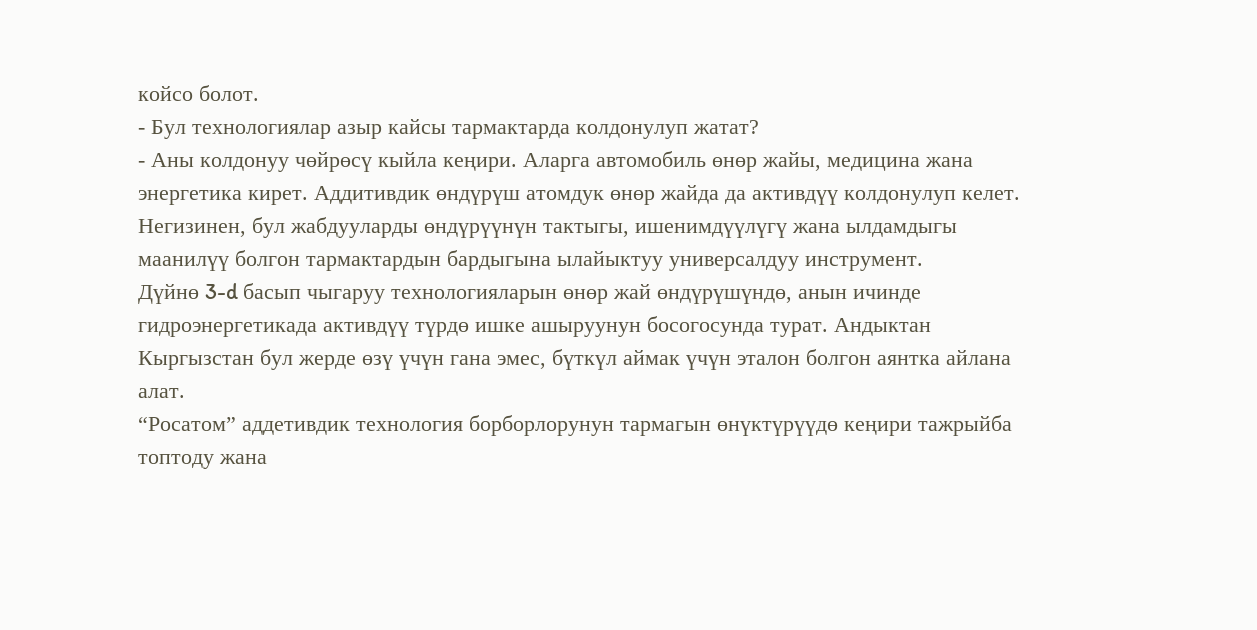койсо болот.
- Бул технологиялар азыр кайсы тармактарда колдонулуп жатат?
- Аны колдонуу чөйрөсү кыйла кеңири. Аларга автомобиль өнөр жайы, медицина жана энергетика кирет. Аддитивдик өндүрүш атомдук өнөр жайда да активдүү колдонулуп келет. Негизинен, бул жабдууларды өндүрүүнүн тактыгы, ишенимдүүлүгү жана ылдамдыгы маанилүү болгон тармактардын бардыгына ылайыктуу универсалдуу инструмент.
Дүйнө 3-d басып чыгаруу технологияларын өнөр жай өндүрүшүндө, анын ичинде гидроэнергетикада активдүү түрдө ишке ашыруунун босогосунда турат. Андыктан Кыргызстан бул жерде өзү үчүн гана эмес, бүткүл аймак үчүн эталон болгон аянтка айлана алат.
“Росатом” аддетивдик технология борборлорунун тармагын өнүктүрүүдө кеңири тажрыйба топтоду жана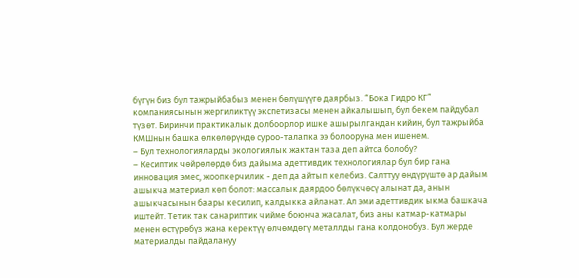бүгүн биз бул тажрыйбабыз менен бөлүшүүгө даярбыз. “Бока Гидро КГ” компаниясынын жергиликтүү экспетизасы менен айкалышып, бул бекем пайдубал түзөт. Биринчи практикалык долбоорлор ишке ашырылгандан кийин, бул тажрыйба КМШнын башка өлкөлөрүндө суроо-талапка ээ болооруна мен ишенем.
– Бул технологияларды экологиялык жактан таза деп айтса болобу?
– Кесиптик чөйрөлөрдө биз дайыма адеттивдик технологиялар бул бир гана инновация эмес, жоопкерчилик - деп да айтып келебиз. Салттуу өндүрүштө ар дайым ашыкча материал көп болот: массалык даярдоо бөлүкчөсү алынат да, анын ашыкчасынын баары кесилип, калдыкка айланат. Ал эми адеттивдик ыкма башкача иштейт. Тетик так санариптик чийме боюнча жасалат, биз аны катмар-катмары менен өстүрөбүз жана керектүү өлчөмдөгү металлды гана колдонобуз. Бул жерде материалды пайдалануу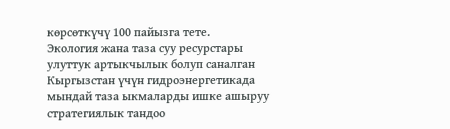көрсөткүчү 100 пайызга тете.
Экология жана таза суу ресурстары улуттук артыкчылык болуп саналган Кыргызстан үчүн гидроэнергетикада мындай таза ыкмаларды ишке ашыруу стратегиялык тандоо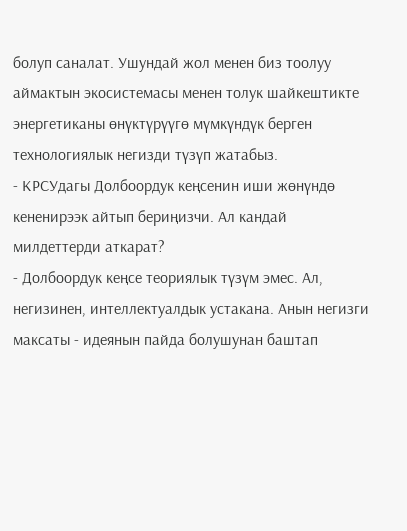болуп саналат. Ушундай жол менен биз тоолуу аймактын экосистемасы менен толук шайкештикте энергетиканы өнүктүрүүгө мүмкүндүк берген технологиялык негизди түзүп жатабыз.
- КРСУдагы Долбоордук кеңсенин иши жөнүндө кененирээк айтып бериңизчи. Ал кандай милдеттерди аткарат?
- Долбоордук кеңсе теориялык түзүм эмес. Ал, негизинен, интеллектуалдык устакана. Анын негизги максаты - идеянын пайда болушунан баштап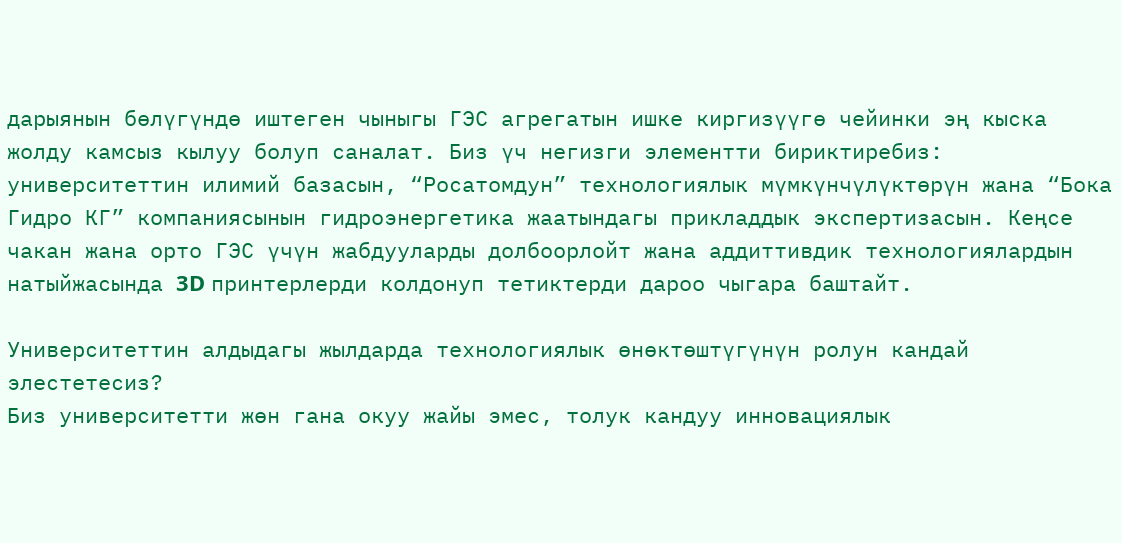дарыянын бөлүгүндө иштеген чыныгы ГЭС агрегатын ишке киргизүүгө чейинки эң кыска жолду камсыз кылуу болуп саналат. Биз үч негизги элементти бириктиребиз: университеттин илимий базасын, “Росатомдун” технологиялык мүмкүнчүлүктөрүн жана “Бока Гидро КГ” компаниясынын гидроэнергетика жаатындагы прикладдык экспертизасын. Кеңсе чакан жана орто ГЭС үчүн жабдууларды долбоорлойт жана аддиттивдик технологиялардын натыйжасында 3D принтерлерди колдонуп тетиктерди дароо чыгара баштайт.

Университеттин алдыдагы жылдарда технологиялык өнөктөштүгүнүн ролун кандай элестетесиз?
Биз университетти жөн гана окуу жайы эмес, толук кандуу инновациялык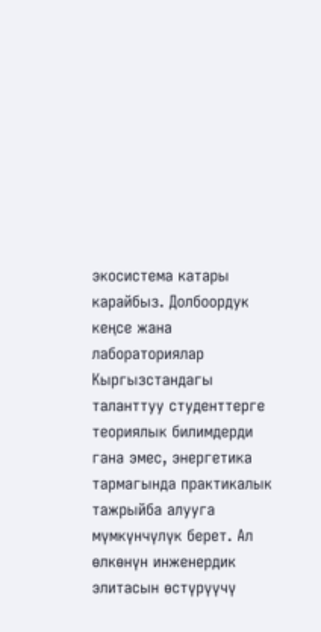экосистема катары карайбыз. Долбоордук кеңсе жана лабораториялар Кыргызстандагы таланттуу студенттерге теориялык билимдерди гана эмес, энергетика тармагында практикалык тажрыйба алууга мүмкүнчүлүк берет. Ал өлкөнүн инженердик элитасын өстүрүүчү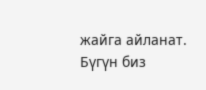жайга айланат.
Бүгүн биз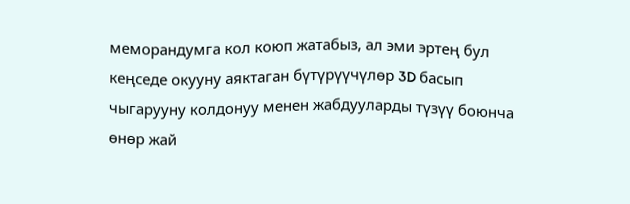меморандумга кол коюп жатабыз, ал эми эртең бул кеңседе окууну аяктаган бүтүрүүчүлөр 3D басып чыгарууну колдонуу менен жабдууларды түзүү боюнча өнөр жай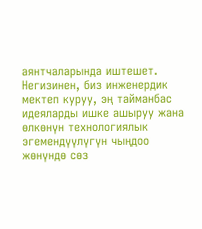аянтчаларында иштешет. Негизинен, биз инженердик мектеп куруу, эң тайманбас идеяларды ишке ашыруу жана өлкөнүн технологиялык эгемендүүлүгүн чыңдоо жөнүндө сөз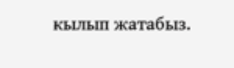кылып жатабыз.